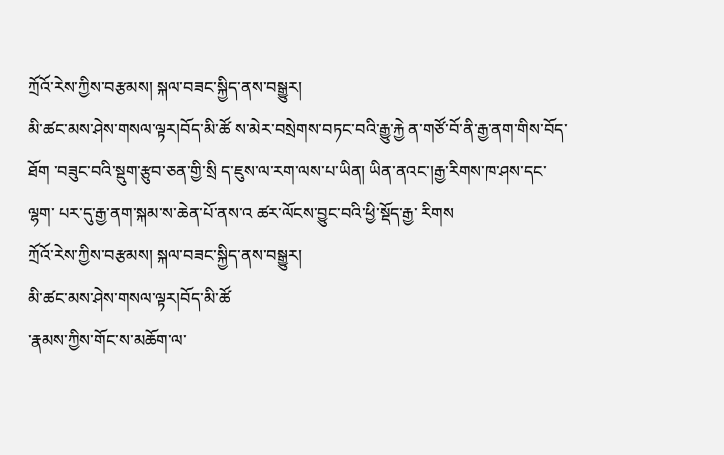ཀྲོའོ་རེས་ཀྱིས་བརྩམས། སྐལ་བཟང་སྐྱིད་ནས་བསྒྱུར།
མི་ཚང་མས་ཤེས་གསལ་ལྟར།བོད་མི་ཚོ ས་མེར་བསྲེགས་བཏང་བའི་རྒྱུ་རྐྱེ ན་གཙོ་བོ་ནི་རྒྱ་ནག་གིས་བོད་ཐོག ་བཟུང་བའི་སྡུག་རྩུབ་ཅན་གྱི་སྲི ད་ཇུས་ལ་རག་ལས་པ་ཡིན། ཡིན་ནའང་།རྒྱ་རིགས་ཁ་ཤས་དང་ལྷག་ པར་དུ་རྒྱ་ནག་སྐམ་ས་ཆེན་པོ་ནས་འ ཚར་ལོངས་བྱུང་བའི་ཕྱི་སྡོད་རྒྱ་ རིགས
ཀྲོའོ་རེས་ཀྱིས་བརྩམས། སྐལ་བཟང་སྐྱིད་ནས་བསྒྱུར།
མི་ཚང་མས་ཤེས་གསལ་ལྟར།བོད་མི་ཚོ
་རྣམས་ཀྱིས་གོང་ས་མཆོག་ལ་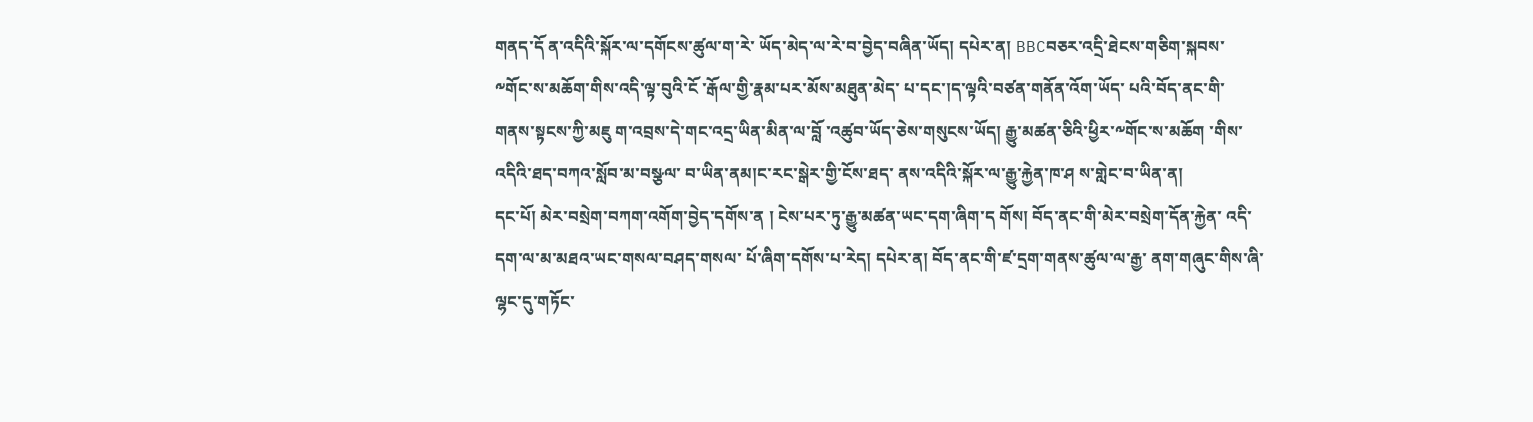གནད་དོ ན་འདིའི་སྐོར་ལ་དགོངས་ཚུལ་ག་རེ་ ཡོད་མེད་ལ་རེ་བ་བྱེད་བཞིན་ཡོད། དཔེར་ན། BBCབཅར་འདྲི་ཐེངས་གཅིག་སྐབས་ ༸གོང་ས་མཆོག་གིས་འདི་ལྟ་བུའི་ངོ ་རྒོལ་གྱི་རྣམ་པར་མོས་མཐུན་མེད་ པ་དང་།ད་ལྟའི་བཙན་གནོན་འོག་ཡོད་ པའི་བོད་ནང་གི་གནས་སྟངས་ཀྱི་མཇུ ག་འབྲས་དེ་གང་འདྲ་ཡིན་མིན་ལ་བློ ་འཚུབ་ཡོད་ཅེས་གསུངས་ཡོད། རྒྱུ་མཚན་ཅིའི་ཕྱིར་༸གོང་ས་མཆོག ་གིས་འདིའི་ཐད་བཀའ་སློབ་མ་བསྩལ་ བ་ཡིན་ནམ།ང་རང་སྒེར་གྱི་ངོས་ཐད་ ནས་འདིའི་སྐོར་ལ་རྒྱུ་རྐྱེན་ཁ་ཤ ས་གླེང་བ་ཡིན་ན།
དང་པོ། མེར་བསྲེག་བཀག་འགོག་བྱེད་དགོས་ན ། ངེས་པར་ཏུ་རྒྱུ་མཚན་ཡང་དག་ཞིག་ད གོས། བོད་ནང་གི་མེར་བསྲེག་དོན་རྐྱེན་ འདི་དག་ལ་མ་མཐའ་ཡང་གསལ་བཤད་གསལ་ པོ་ཞིག་དགོས་པ་རེད། དཔེར་ན། བོད་ནང་གི་ཛ་དྲག་གནས་ཚུལ་ལ་རྒྱ་ ནག་གཞུང་གིས་ཞི་ལྷང་དུ་གཏོང་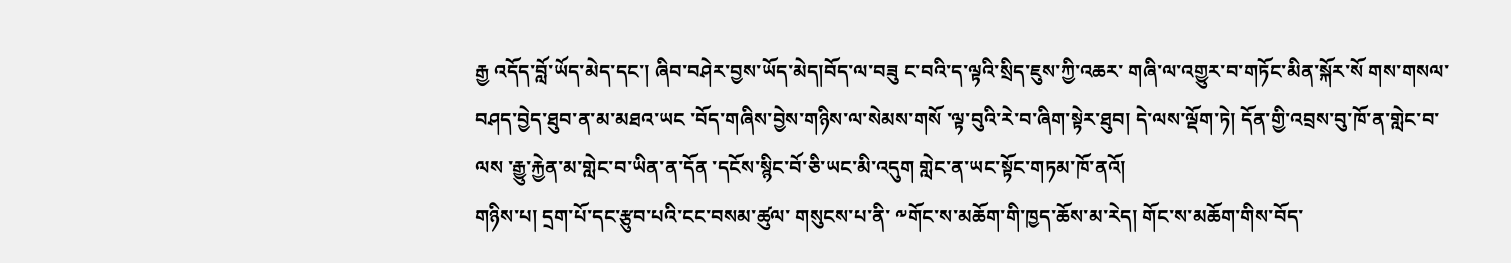རྒྱ འདོད་བློ་ཡོད་མེད་དང་། ཞིབ་བཤེར་བྱས་ཡོད་མེད།བོད་ལ་བཟུ ང་བའི་ད་ལྟའི་སྲིད་ཇུས་ཀྱི་འཆར་ གཞི་ལ་འགྱུར་བ་གཏོང་མིན་སྐོར་སོ གས་གསལ་བཤད་བྱེད་ཐུབ་ན་མ་མཐའ་ཡང ་བོད་གཞིས་བྱེས་གཉིས་ལ་སེམས་གསོ ་ལྟ་བུའི་རེ་བ་ཞིག་སྟེར་ཐུབ། དེ་ལས་ལྡོག་ཏེ། དོན་གྱི་འབྲས་བུ་ཁོ་ན་གླེང་བ་ལས ་རྒྱུ་རྐྱེན་མ་གླེང་བ་ཡིན་ན་དོན ་དངོས་སྙིང་བོ་ཅི་ཡང་མི་འདུག གླེང་ན་ཡང་སྟོང་གཏམ་ཁོ་ནའོ།
གཉིས་པ། དྲག་པོ་དང་རྩུབ་པའི་ངང་བསམ་ཚུལ་ གསུངས་པ་ནི་ ༸གོང་ས་མཆོག་གི་ཁྱད་ཆོས་མ་རེད། གོང་ས་མཆོག་གིས་བོད་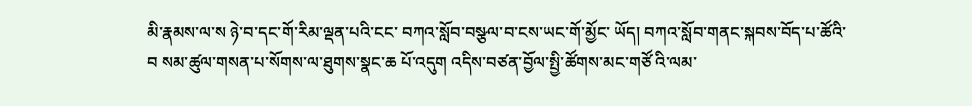མི་རྣམས་ལ་ས ཉེ་བ་དང་གོ་རིམ་ལྡན་པའི་ངང་ བཀའ་སློབ་བསྩལ་བ་ངས་ཡང་གོ་མྱོང་ ཡོད། བཀའ་སློབ་གནང་སྐབས་བོད་པ་ཚོའི་བ སམ་ཚུལ་གསན་པ་སོགས་ལ་ཐུགས་སྣང་ཆ པོ་འདུག འདིས་བཙན་བྱོལ་སྤྱི་ཚོགས་མང་གཙོ འི་ལམ་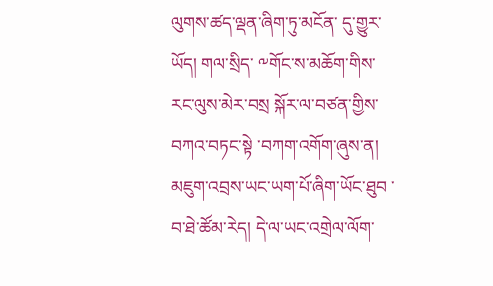ལུགས་ཚད་ལྡན་ཞིག་ཏུ་མངོན་ དུ་གྱུར་ཡོད། གལ་སྲིད་ ༸གོང་ས་མཆོག་གིས་རང་ལུས་མེར་བསྲ སྐོར་ལ་བཙན་གྱིས་བཀའ་བཏང་སྟེ ་བཀག་འགོག་ཞུས་ན། མཇུག་འབྲས་ཡང་ཡག་པོ་ཞིག་ཡོང་ཐུབ ་བ་ཐེ་ཚོམ་རེད། དེ་ལ་ཡང་འགྲེལ་ལོག་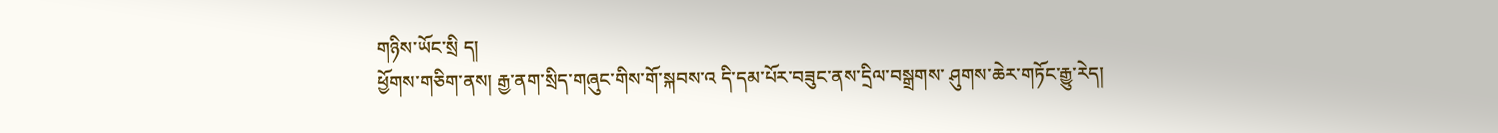གཉིས་ཡོང་སྲི ད།
ཕྱོགས་གཅིག་ནས། རྒྱ་ནག་སྲིད་གཞུང་གིས་གོ་སྐབས་འ དི་དམ་པོར་བཟུང་ནས་དྲིལ་བསྒྲགས་ ཤུགས་ཆེར་གཏོང་རྒྱུ་རེད།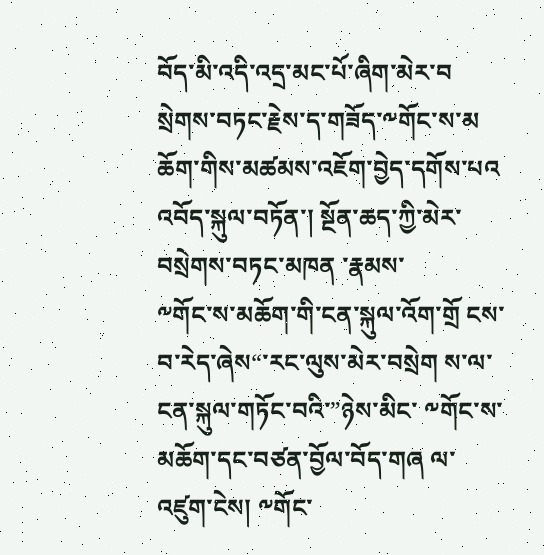བོད་མི་འདི་འདྲ་མང་པོ་ཞིག་མེར་བ སྲེགས་བཏང་རྗེས་ད་གཟོད་༸གོང་ས་མ ཆོག་གིས་མཚམས་འཇོག་བྱེད་དགོས་པའ འབོད་སྐུལ་བཏོན་། སྔོན་ཆད་ཀྱི་མེར་བསྲེགས་བཏང་མཁན ་རྣམས་
༸གོང་ས་མཆོག་གི་ངན་སྐུལ་འོག་གྲོ ངས་བ་རེད་ཞེས“་རང་ལུས་མེར་བསྲེག ས་ལ་ངན་སྐུལ་གཏོང་བའི་”ཉེས་མིང་ ༸གོང་ས་མཆོག་དང་བཙན་བྱོལ་བོད་གཞ ལ་འཛུག་ངེས། ༸གོང་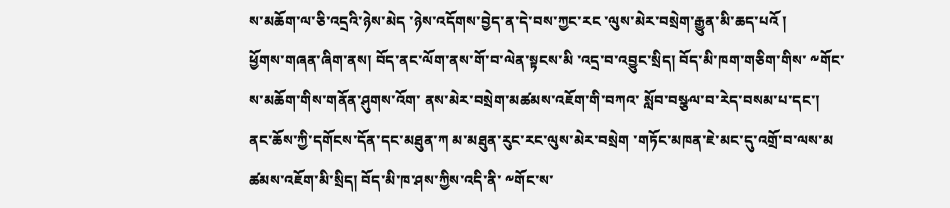ས་མཆོག་ལ་ཅི་འདྲའི་ཉེས་མེད ་ཉེས་འདོགས་བྱེད་ན་དེ་བས་ཀྱང་རང ་ལུས་མེར་བསྲེག་རྒྱུན་མི་ཆད་པའོ །
ཕྱོགས་གཞན་ཞིག་ནས། བོད་ནང་ལོག་ནས་གོ་བ་ལེན་སྟངས་མི ་འདྲ་བ་འབྱུང་སྲིད། བོད་མི་ཁག་གཅིག་གིས་ ༸གོང་ས་མཆོག་གིས་གནོན་ཤུགས་འོག་ ནས་མེར་བསྲེག་མཚམས་འཇོག་གི་བཀའ་ སློབ་བསྩལ་བ་རེད་བསམ་པ་དང་། ནང་ཆོས་ཀྱི་དགོངས་དོན་དང་མཐུན་ཀ མ་མཐུན་རུང་རང་ལུས་མེར་བསྲེག ་གཏོང་མཁན་ཇེ་མང་དུ་འགྲོ་བ་ལས་མ ཚམས་འཇོག་མི་སྲིད། བོད་མི་ཁ་ཤས་ཀྱིས་འདི་ནི་ ༸གོང་ས་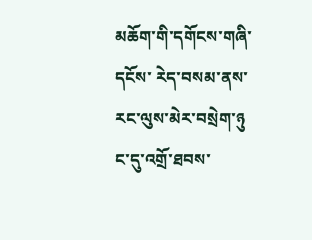མཆོག་གི་དགོངས་གཞི་དངོས་ རེད་བསམ་ནས་རང་ལུས་མེར་བསྲེག་ཉུ ང་དུ་འགྲོ་ཐབས་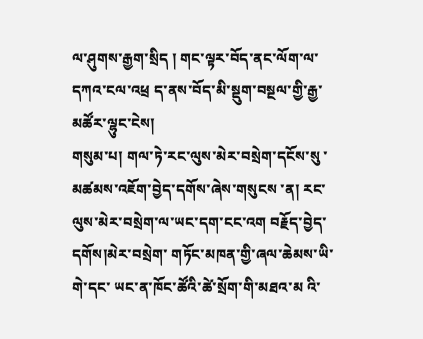ལ་ཤུགས་རྒྱག་སྲིད ། གང་ལྟར་བོད་ནང་ལོག་ལ་དཀའ་ངལ་འཕྲ ད་ནས་བོད་མི་སྡུག་བསྔལ་གྱི་རྒྱ་ མཚོར་ལྷུང་ངེས།
གསུམ་པ། གལ་ཏེ་རང་ལུས་མེར་བསྲེག་དངོས་སུ ་མཚམས་འཇོག་བྱེད་དགོས་ཞེས་གསུངས ་ན། རང་ལུས་མེར་བསྲེག་ལ་ཡང་དག་ངང་འག བརྗོད་བྱེད་དགོས།མེར་བསྲེག་ གཏོང་མཁན་གྱི་ཞལ་ཆེམས་ཡི་གེ་དང་ ཡང་ན་ཁོང་ཚོའི་ཚེ་སྲོག་གི་མཐའ་མ འི་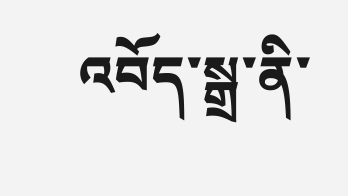འབོད་སྒྲ་ནི་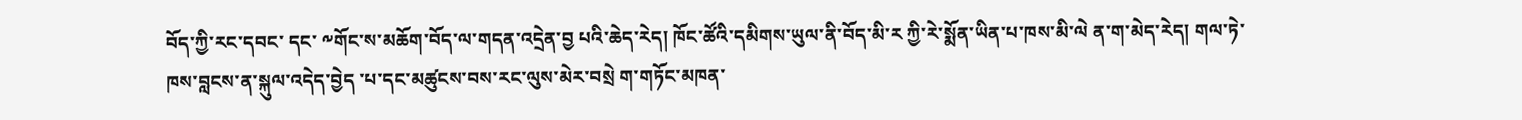བོད་ཀྱི་རང་དབང་ དང་ ༸གོང་ས་མཆོག་བོད་ལ་གདན་འདྲེན་བྱ པའི་ཆེད་རེད། ཁོང་ཚོའི་དམིགས་ཡུལ་ནི་བོད་མི་ར ཀྱི་རེ་སྨོན་ཡིན་པ་ཁས་མི་ལེ ན་ག་མེད་རེད། གལ་ཏེ་ཁས་བླངས་ན་སྐུལ་འདེད་བྱེད ་པ་དང་མཚུངས་བས་རང་ལུས་མེར་བསྲེ ག་གཏོང་མཁན་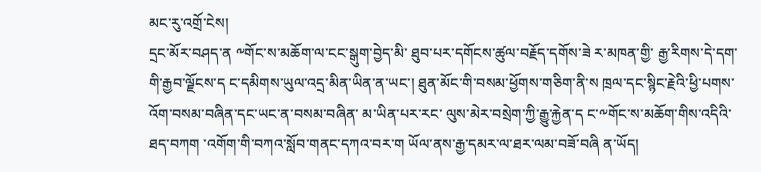མང་རུ་འགྲོ་ངེས།
དྲང་མོར་བཤད་ན ༸གོང་ས་མཆོག་ལ་ངང་སྒུག་བྱེད་མི་ ཐུབ་པར་དགོངས་ཚུལ་བརྗོད་དགོས་ཟེ ར་མཁན་གྱི་ རྒྱ་རིགས་དེ་དག་གི་རྒྱབ་ལྗོངས་ད ང་དམིགས་ཡུལ་འདྲ་མིན་ཡིན་ན་ཡང་། ཐུན་མོང་གི་བསམ་ཕྱོགས་གཅིག་ནི་ས ཁྲལ་དང་སྙིང་རྗེའི་ཕྱི་པགས་ འོག་བསམ་བཞིན་དང་ཡང་ན་བསམ་བཞིན་ མ་ཡིན་པར་རང་ ལུས་མེར་བསྲེག་ཀྱི་རྒྱུ་རྐྱེན་ད ང་༸གོང་ས་མཆོག་གིས་འདིའི་ཐད་བཀག ་འགོག་གི་བཀའ་སློབ་གནང་དཀའ་བར་ག ཡོལ་ནས་རྒྱ་དམར་ལ་ཐར་ལམ་བཟོ་བཞི ན་ཡོད།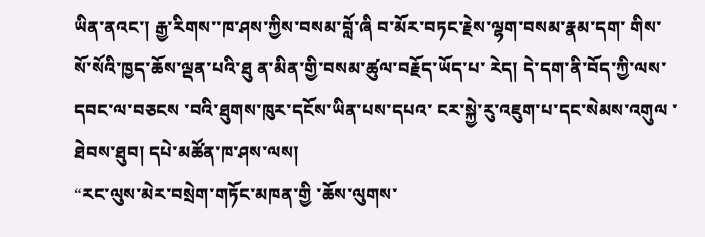ཡིན་ནའང་། རྒྱ་རིགས་་ཁ་ཤས་ཀྱིས་བསམ་བློ་ཞི བ་མོར་བཏང་རྗེས་ལྷག་བསམ་རྣམ་དག་ གིས་སོ་སོའི་ཁྱད་ཆོས་ལྡན་པའི་ཐུ ན་མིན་གྱི་བསམ་ཚུལ་བརྗོད་ཡོད་པ་ རེད། དེ་དག་ནི་བོད་ཀྱི་ལས་དབང་ལ་བཅངས ་བའི་ཐུགས་ཁུར་དངོས་ཡིན་པས་དཔའ་ ངར་སྐྱེ་རུ་འཇུག་པ་དང་སེམས་འགུལ ་ཐེབས་ཐུབ། དཔེ་མཚོན་ཁ་ཤས་ལས།
“རང་ལུས་མེར་བསྲེག་གཏོང་མཁན་གྱི ་ཆོས་ལུགས་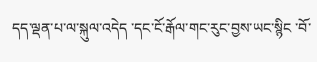དད་ལྡན་པ་ལ་སྐུལ་འདེད ་དང་ངོ་རྒོལ་གང་རུང་བྱས་ཡང་སྙིང ་བོ་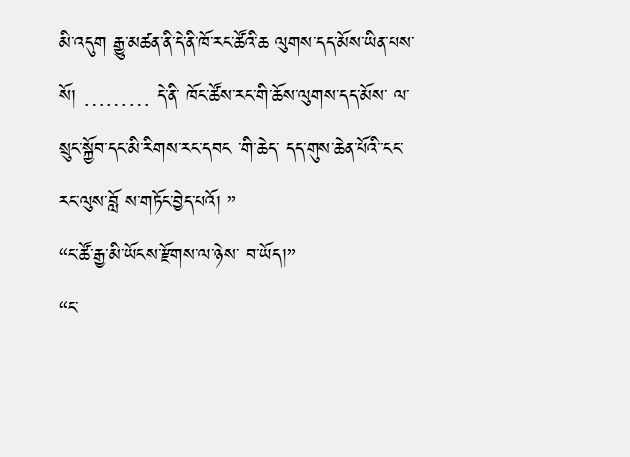མི་འདུག རྒྱུ་མཚན་ནི་དེ་ནི་ཁོ་རང་ཚོའི་ཆ ལུགས་དད་མོས་ཡིན་པས་སོ། ……… དེ་ནི་ ཁོང་ཚོས་རང་གི་ཆོས་ལུགས་དད་མོས་ ལ་སྲུང་སྐྱོབ་དང་མི་རིགས་རང་དབང ་གི་ཆེད་ དད་གུས་ཆེན་པོའི་་ངང་རང་ལུས་བློ ས་གཏོང་བྱེད་པའོ། ”
“ང་ཚོ་རྒྱ་མི་ཡོངས་རྫོགས་ལ་ཉེས་ བ་ཡོད།”
“ང་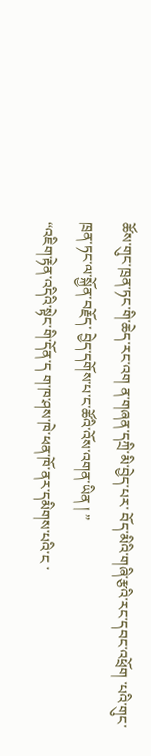ཚོས་གུང་ཁྲན་ཏང་གི་ཆེད་རང་འག ན་གཞན་དཀྲི་མི་བྱེད་པར་ བོད་མིའི་གཞི་རྩའི་རང་དབང་འཕྲོག ་པའི་གུང་ཁྲན་ཏང་ལ་སྐྱོན་བརྗོད་ བྱེད་དགོས་པ་ང་ཚོའི་འོས་འགན་ཡིན ། ”
“འཇིག་རྟེན་འདིའི་སྟེང་གི་དོན་ད ག་ཁ་ཤས་ཁེ་ཕན་ཁོ་ནར་དམིགས་པའི་ང ་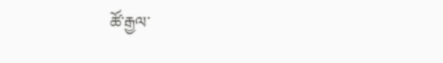ཚོ་རྒྱལ་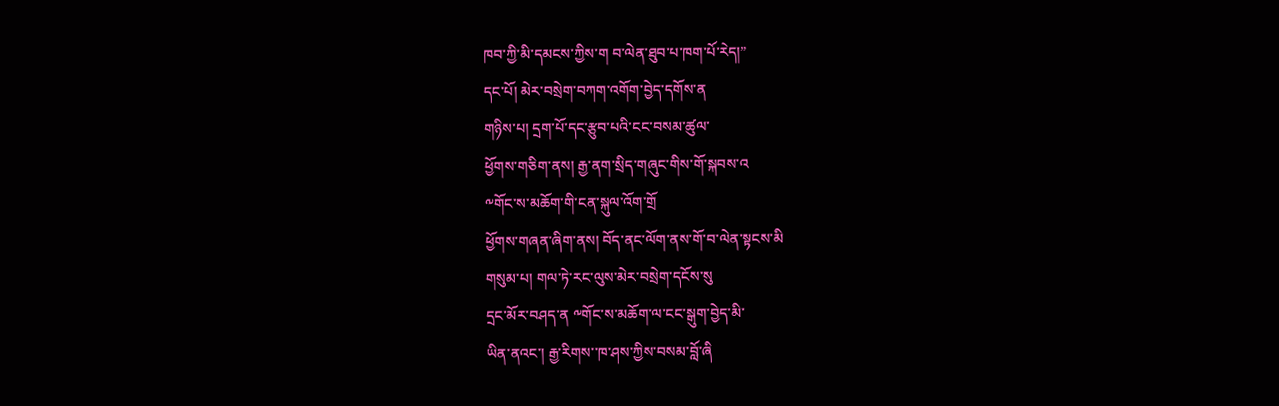ཁབ་ཀྱི་མི་དམངས་ཀྱིས་ག བ་ལེན་ཐུབ་པ་ཁག་པོ་རེད།”
དང་པོ། མེར་བསྲེག་བཀག་འགོག་བྱེད་དགོས་ན
གཉིས་པ། དྲག་པོ་དང་རྩུབ་པའི་ངང་བསམ་ཚུལ་
ཕྱོགས་གཅིག་ནས། རྒྱ་ནག་སྲིད་གཞུང་གིས་གོ་སྐབས་འ
༸གོང་ས་མཆོག་གི་ངན་སྐུལ་འོག་གྲོ
ཕྱོགས་གཞན་ཞིག་ནས། བོད་ནང་ལོག་ནས་གོ་བ་ལེན་སྟངས་མི
གསུམ་པ། གལ་ཏེ་རང་ལུས་མེར་བསྲེག་དངོས་སུ
དྲང་མོར་བཤད་ན ༸གོང་ས་མཆོག་ལ་ངང་སྒུག་བྱེད་མི་
ཡིན་ནའང་། རྒྱ་རིགས་་ཁ་ཤས་ཀྱིས་བསམ་བློ་ཞི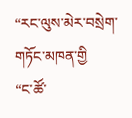“རང་ལུས་མེར་བསྲེག་གཏོང་མཁན་གྱི
“ང་ཚོ་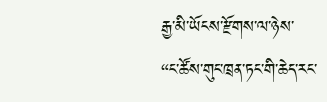རྒྱ་མི་ཡོངས་རྫོགས་ལ་ཉེས་
“ང་ཚོས་གུང་ཁྲན་ཏང་གི་ཆེད་རང་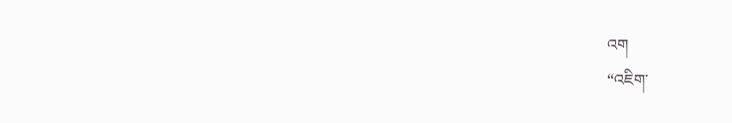འག
“འཇིག་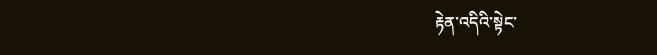རྟེན་འདིའི་སྟེང་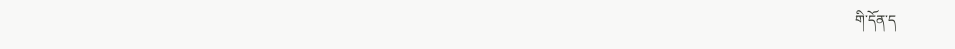གི་དོན་ད